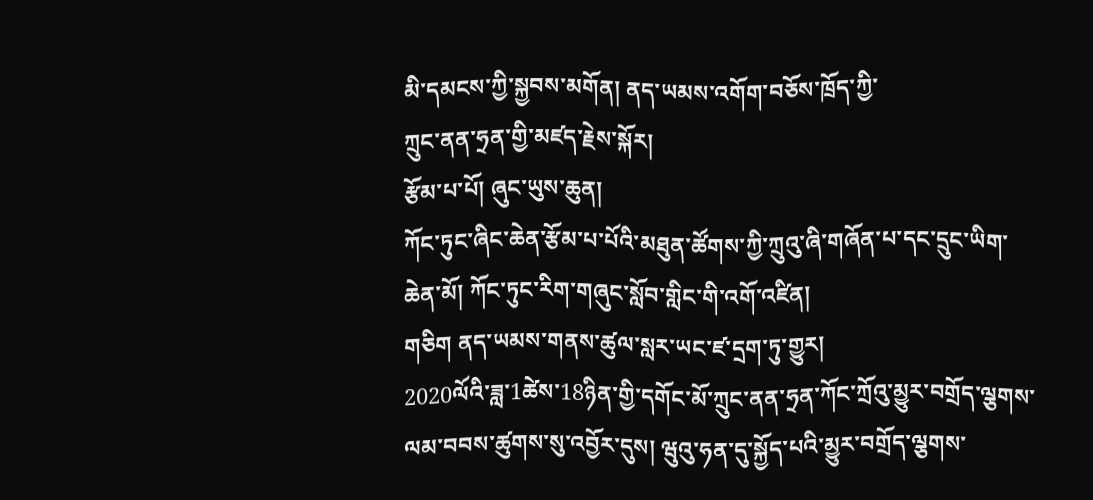མི་དམངས་ཀྱི་སྐྱབས་མགོན། ནད་ཡམས་འགོག་བཅོས་ཁྲོད་ཀྱི་
ཀྲུང་ནན་ཧྲན་གྱི་མཛད་རྗེས་སྐོར།
རྩོམ་པ་པོ། ཞུང་ཡུས་ཆུན།
ཀོང་ཏུང་ཞིང་ཆེན་རྩོམ་པ་པོའི་མཐུན་ཚོགས་ཀྱི་ཀྲུའུ་ཞི་གཞོན་པ་དང་དྲུང་ཡིག་ཆེན་མོ། ཀོང་ཏུང་རིག་གཞུང་སློབ་གླིང་གི་འགོ་འཛིན།
གཅིག ནད་ཡམས་གནས་ཚུལ་སླར་ཡང་ཛ་དྲག་ཏུ་གྱུར།
2020ལོའི་ཟླ་1ཚེས་18ཉིན་གྱི་དགོང་མོ་ཀྲུང་ནན་ཧྲན་ཀོང་ཀྲོའུ་མྱུར་བགྲོད་ལྕགས་ལམ་བབས་ཚུགས་སུ་འབྱོར་དུས། ཝུའུ་ཧན་དུ་སྐྱོད་པའི་མྱུར་བགྲོད་ལྕགས་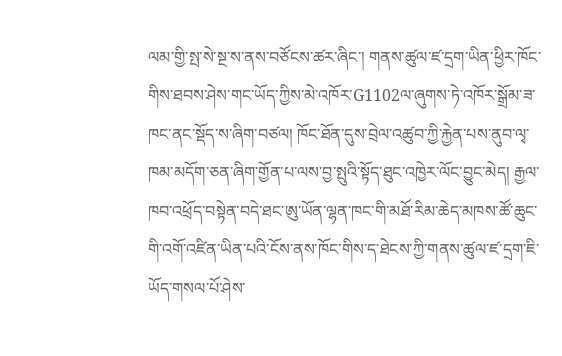ལམ་གྱི་སྤ་སེ་སྔ་ས་ནས་བཙོངས་ཚར་ཞིང་། གནས་ཚུལ་ཛ་དྲག་ཡིན་ཕྱིར་ཁོང་གིས་ཐབས་ཤེས་གང་ཡོད་ཀྱིས་མེ་འཁོར་G1102ལ་ཞུགས་ཏེ་འཁོར་སྒྲོམ་ཟ་ཁང་ནང་སྡོད་ས་ཞིག་བཙལ། ཁོང་ཐོན་དུས་བྲེལ་འཚུབ་ཀྱི་རྐྱེན་པས་ནུབ་ལྭ་ཁམ་མདོག་ཅན་ཞིག་གྱོན་པ་ལས་བྱ་སྤུའི་སྟོད་ཐུང་འཁྱེར་ལོང་བྱུང་མེད། རྒྱལ་ཁབ་འཕྲོད་བསྟེན་བདེ་ཐང་ཨུ་ཡོན་ལྷན་ཁང་གི་མཐོ་རིམ་ཆེད་མཁས་ཚོ་ཆུང་གི་འགོ་འཛིན་ཡིན་པའི་ངོས་ནས་ཁོང་གིས་ད་ཐེངས་ཀྱི་གནས་ཚུལ་ཛ་དྲག་ཇི་ཡོད་གསལ་པོ་ཤེས་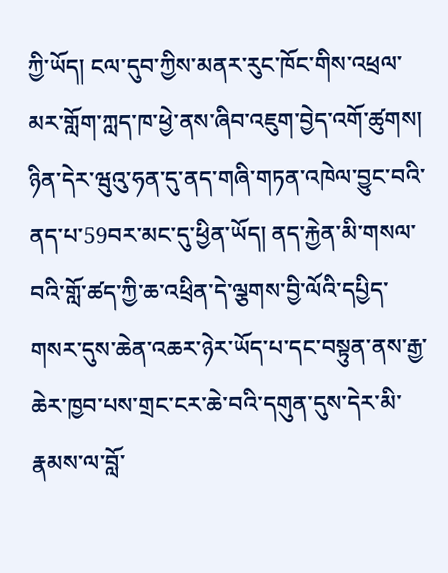ཀྱི་ཡོད། ངལ་དུབ་ཀྱིས་མནར་རུང་ཁོང་གིས་འཕྲལ་མར་གློག་ཀླད་ཁ་ཕྱེ་ནས་ཞིབ་འཇུག་བྱེད་འགོ་ཚུགས།
ཉིན་དེར་ཝུའུ་ཧན་དུ་ནད་གཞི་གཏན་འཁེལ་བྱུང་བའི་ནད་པ་59བར་མང་དུ་ཕྱིན་ཡོད། ནད་རྐྱེན་མི་གསལ་བའི་གློ་ཚད་ཀྱི་ཆ་འཕྲིན་དེ་ལྕགས་བྱི་ལོའི་དཔྱིད་གསར་དུས་ཆེན་འཆར་ཉེར་ཡོད་པ་དང་བསྟུན་ནས་རྒྱ་ཆེར་ཁྱབ་པས་གྲང་ངར་ཆེ་བའི་དགུན་དུས་དེར་མི་རྣམས་ལ་བློ་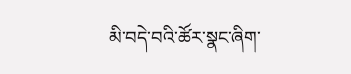མི་བདེ་བའི་ཚོར་སྣང་ཞིག་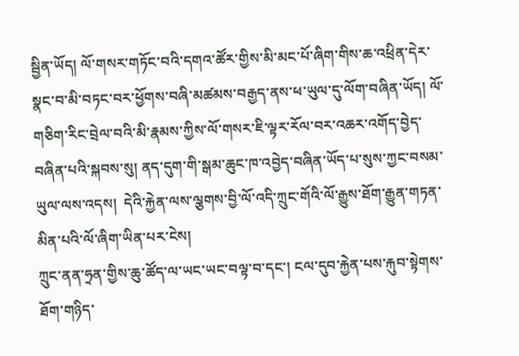སྦྱིན་ཡོད། ལོ་གསར་གཏོང་བའི་དགའ་ཚོར་གྱིས་མི་མང་པོ་ཞིག་གིས་ཆ་འཕྲིན་དེར་སྣང་བ་མི་བཏང་བར་ཕྱོགས་བཞི་མཚམས་བརྒྱད་ནས་ཕ་ཡུལ་དུ་ལོག་བཞིན་ཡོད། ལོ་གཅིག་རིང་བྲེལ་བའི་མི་རྣམས་ཀྱིས་ལོ་གསར་ཇི་ལྟར་རོལ་བར་འཆར་འགོད་བྱེད་བཞིན་པའི་སྐབས་སུ། ནད་དུག་གི་སྒམ་ཆུང་ཁ་འབྱེད་བཞིན་ཡོད་པ་སུས་ཀྱང་བསམ་ཡུལ་ལས་འདས།  དེའི་རྐྱེན་ལས་ལྕགས་བྱི་ལོ་འདི་ཀྲུང་གོའི་ལོ་རྒྱུས་ཐོག་རྒྱུན་གཏན་མིན་པའི་ལོ་ཞིག་ཡིན་པར་ངེས།
ཀྲུང་ནན་ཧྲན་གྱིས་ཆུ་ཚོད་ལ་ཡང་ཡང་བལྟ་བ་དང་། ངལ་དུབ་རྐྱེན་པས་རྐུབ་སྟེགས་ཐོག་གཉིད་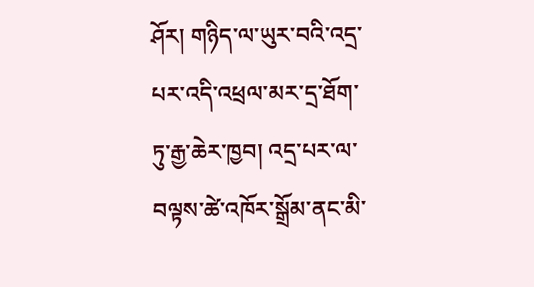ཤོར། གཉིད་ལ་ཡུར་བའི་འདྲ་པར་འདི་འཕྲལ་མར་དྲ་ཐོག་ཏུ་རྒྱ་ཆེར་ཁྱབ། འདྲ་པར་ལ་བལྟས་ཚེ་འཁོར་སྒྲོམ་ནང་མི་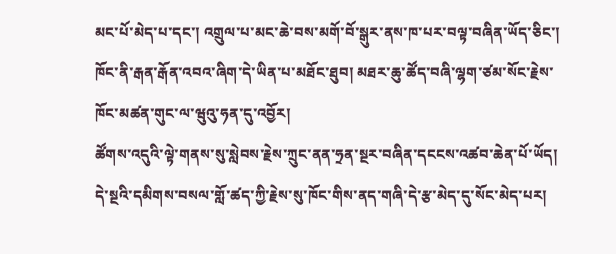མང་པོ་མེད་པ་དང་། འགྲུལ་པ་མང་ཆེ་བས་མགོ་བོ་སྒུར་ནས་ཁ་པར་བལྟ་བཞིན་ཡོད་ཅིང་། ཁོང་ནི་རྒན་རྒོན་འབའ་ཞིག་དེ་ཡིན་པ་མཐོང་ཐུབ། མཐར་ཆུ་ཚོད་བཞི་ལྷག་ཙམ་སོང་རྗེས་ཁོང་མཚན་གུང་ལ་ཝུའུ་ཧན་དུ་འབྱོར།
ཚོགས་འདུའི་ལྟེ་གནས་སུ་སླེབས་རྗེས་ཀྲུང་ནན་ཧྲན་སྔར་བཞིན་དངངས་འཚབ་ཆེན་པོ་ཡོད། དེ་སྔའི་དམིགས་བསལ་གློ་ཚད་ཀྱི་རྗེས་སུ་ཁོང་གིས་ནད་གཞི་དེ་རྩ་མེད་དུ་སོང་མེད་པར།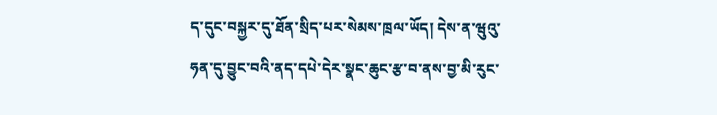ད་དུང་བསྐྱར་དུ་ཐོན་སྲིད་པར་སེམས་ཁྲལ་ཡོད། དེས་ན་ཝུའུ་ཧན་དུ་བྱུང་བའི་ནད་དཔེ་དེར་སྣང་ཆུང་རྩ་བ་ནས་བྱ་མི་རུང་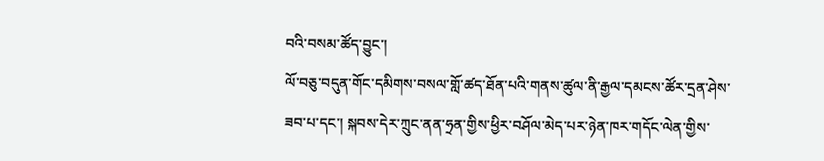བའི་བསམ་ཚོད་བྱུང་།
ལོ་བཅུ་བདུན་གོང་དམིགས་བསལ་གློ་ཚད་ཐོན་པའི་གནས་ཚུལ་ནི་རྒྱལ་དམངས་ཚོར་དྲན་ཤེས་ཟབ་པ་དང་། སྐབས་དེར་ཀྲུང་ནན་ཧྲན་གྱིས་ཕྱིར་བཤོལ་མེད་པར་ཉེན་ཁར་གདོང་ལེན་གྱིས་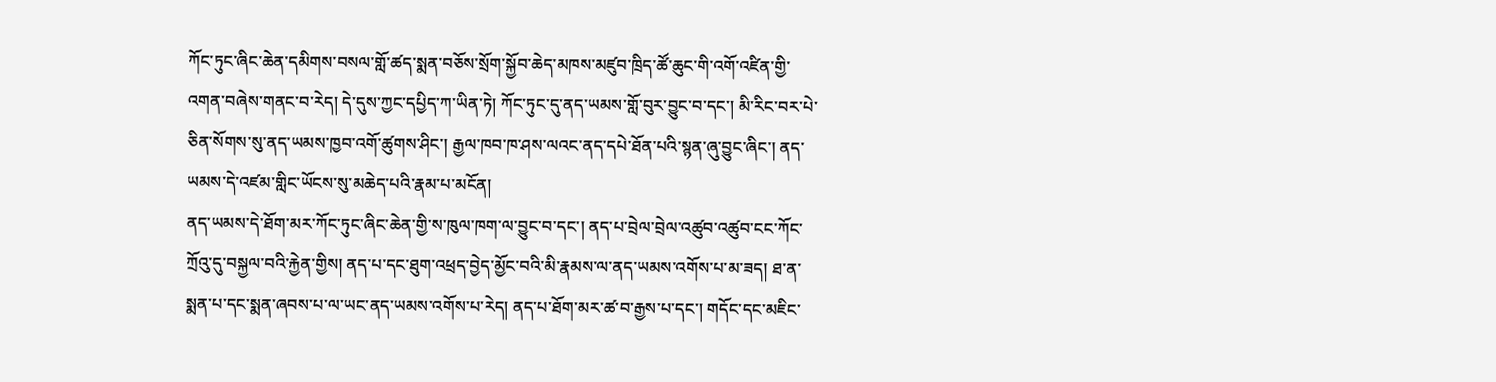ཀོང་ཏུང་ཞིང་ཆེན་དམིགས་བསལ་གློ་ཚད་སྨན་བཅོས་སྲོག་སྐྱོབ་ཆེད་མཁས་མཛུབ་ཁྲིད་ཚོ་ཆུང་གི་འགོ་འཛིན་གྱི་འགན་བཞེས་གནང་བ་རེད། དེ་དུས་ཀྱང་དཔྱིད་ཀ་ཡིན་ཏེ། ཀོང་ཏུང་དུ་ནད་ཡམས་གློ་བུར་བྱུང་བ་དང་། མི་རིང་བར་པེ་ཅིན་སོགས་སུ་ནད་ཡམས་ཁྱབ་འགོ་ཚུགས་ཤིང་། རྒྱལ་ཁབ་ཁ་ཤས་ལའང་ནད་དཔེ་ཐོན་པའི་སྙན་ཞུ་བྱུང་ཞིང་། ནད་ཡམས་དེ་འཛམ་གླིང་ཡོངས་སུ་མཆེད་པའི་རྣམ་པ་མངོན།
ནད་ཡམས་དེ་ཐོག་མར་ཀོང་ཏུང་ཞིང་ཆེན་གྱི་ས་ཁུལ་ཁག་ལ་བྱུང་བ་དང་། ནད་པ་བྲེལ་བྲེལ་འཚུབ་འཚུབ་ངང་ཀོང་ཀྲོའུ་དུ་བསྐྱལ་བའི་རྐྱེན་གྱིས། ནད་པ་དང་ཐུག་འཕྲད་བྱེད་མྱོང་བའི་མི་རྣམས་ལ་ནད་ཡམས་འགོས་པ་མ་ཟད། ཐ་ན་སྨན་པ་དང་སྨན་ཞབས་པ་ལ་ཡང་ནད་ཡམས་འགོས་པ་རེད། ནད་པ་ཐོག་མར་ཚ་བ་རྒྱས་པ་དང་། གདོང་དང་མཇིང་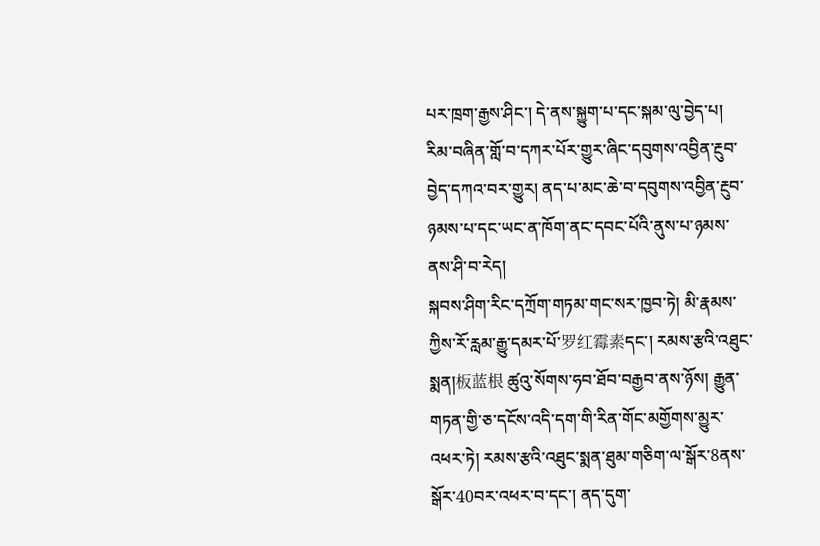པར་ཁྲག་རྒྱས་ཤིང་། དེ་ནས་སྐྱུག་པ་དང་སྐམ་ལུ་བྱེད་པ། རིམ་བཞིན་གློ་བ་དཀར་པོར་གྱུར་ཞིང་དབུགས་འབྱིན་རྔུབ་བྱེད་དཀའ་བར་གྱུར། ནད་པ་མང་ཆེ་བ་དབུགས་འབྱིན་རྔུབ་ཉམས་པ་དང་ཡང་ན་ཁོག་ནང་དབང་པོའི་ནུས་པ་ཉམས་ནས་ཤི་བ་རེད།
སྐབས་ཤིག་རིང་དཀྲོག་གཏམ་གང་སར་ཁྱབ་ཏེ། མི་རྣམས་ཀྱིས་རོ་རླམ་རྒྱུ་དམར་པོ་罗红霉素དང་། རམས་རྩའི་འཐུང་སྨན།板蓝根 ཚུའུ་སོགས་ཧབ་ཐོབ་བརྒྱབ་ནས་ཉོས། རྒྱུན་གཏན་གྱི་ཅ་དངོས་འདི་དག་གི་རིན་གོང་མགྱོགས་མྱུར་འཕར་ཏེ། རམས་རྩའི་འཐུང་སྨན་ཐུམ་གཅིག་ལ་སྒོར་8ནས་སྒོར་40བར་འཕར་བ་དང་། ནད་དུག་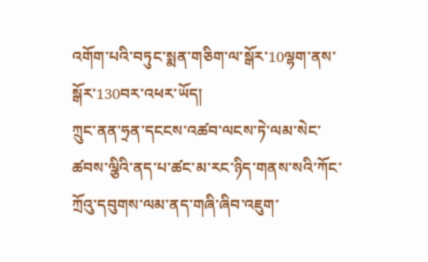འགོག་པའི་བཏུང་སྨན་གཅིག་ལ་སྒོར་10ལྷག་ནས་སྒོར་130བར་འཕར་ཡོད།
ཀྲུང་ནན་ཧྲན་དངངས་འཚབ་ལངས་ཏེ་ལམ་སེང་ཚབས་ལྕིའི་ནད་པ་ཚང་མ་རང་ཉིད་གནས་སའི་ཀོང་ཀྲོའུ་དབུགས་ལམ་ནད་གཞི་ཞིབ་འཇུག་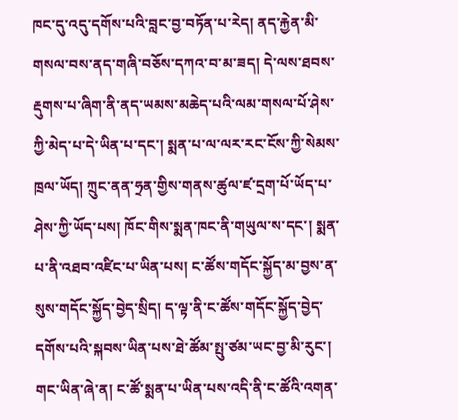ཁང་དུ་འདུ་དགོས་པའི་བླང་བྱ་བཏོན་པ་རེད། ནད་རྐྱེན་མི་གསལ་བས་ནད་གཞི་བཅོས་དཀའ་བ་མ་ཟད། དེ་ལས་ཐབས་རྡུགས་པ་ཞིག་ནི་ནད་ཡམས་མཆེད་པའི་ལམ་གསལ་པོ་ཤེས་ཀྱི་མེད་པ་དེ་ཡིན་པ་དང་། སྨན་པ་ལ་ལར་རང་ངོས་ཀྱི་སེམས་ཁྲལ་ཡོད། ཀྲུང་ནན་ཧྲན་གྱིས་གནས་ཚུལ་ཛ་དྲག་པོ་ཡོད་པ་ཤེས་ཀྱི་ཡོད་པས། ཁོང་གིས་སྨན་ཁང་ནི་གཡུལ་ས་དང་། སྨན་པ་ནི་འཐབ་འཛིང་པ་ཡིན་པས། ང་ཚོས་གདོང་སྐྱོད་མ་བྱས་ན་སུས་གདོང་སྐྱོད་བྱེད་སྲིད། ད་ལྟ་ནི་ང་ཚོས་གདོང་སྐྱོད་བྱེད་དགོས་པའི་སྐབས་ཡིན་པས་ཐེ་ཚོམ་སྤུ་ཙམ་ཡང་བྱ་མི་རུང་། གང་ཡིན་ཞེ་ན། ང་ཚོ་སྨན་པ་ཡིན་པས་འདི་ནི་ང་ཚོའི་འགན་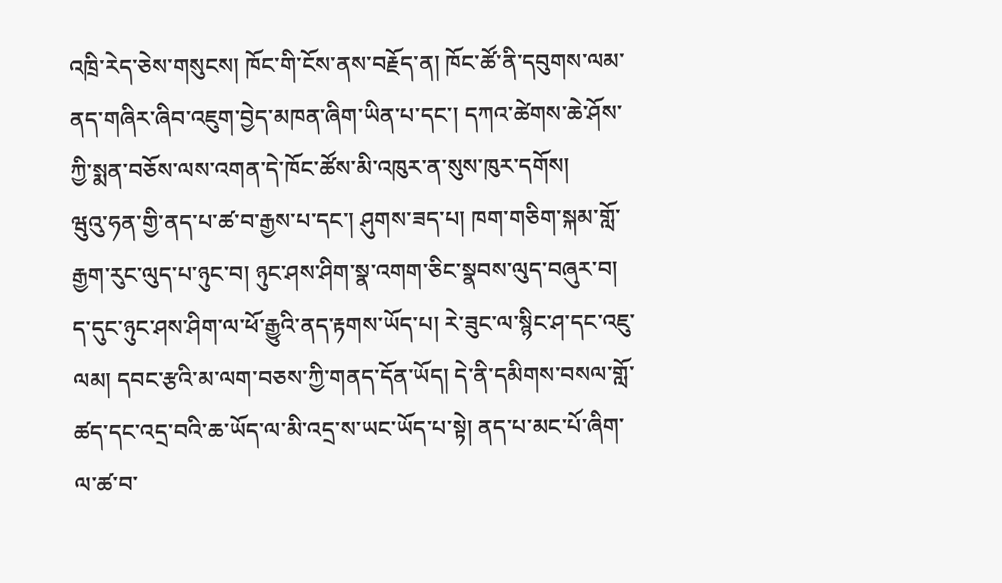འཁྲི་རེད་ཅེས་གསུངས། ཁོང་གི་ངོས་ནས་བརྗོད་ན། ཁོང་ཚོ་ནི་དབུགས་ལམ་ནད་གཞིར་ཞིབ་འཇུག་བྱེད་མཁན་ཞིག་ཡིན་པ་དང་། དཀའ་ཚེགས་ཆེ་ཤོས་ཀྱི་སྨན་བཅོས་ལས་འགན་དེ་ཁོང་ཚོས་མི་འཁུར་ན་སུས་ཁུར་དགོས།
ཝུའུ་ཧན་གྱི་ནད་པ་ཚ་བ་རྒྱས་པ་དང་། ཤུགས་ཟད་པ། ཁག་གཅིག་སྐམ་གློ་རྒྱག་རུང་ལུད་པ་ཉུང་བ། ཉུང་ཤས་ཤིག་སྣ་འགག་ཅིང་སྣབས་ལུད་བཞུར་བ། ད་དུང་ཉུང་ཤས་ཤིག་ལ་ཕོ་རྒྱུའི་ནད་རྟགས་ཡོད་པ། རེ་ཟུང་ལ་སྙིང་ཤ་དང་འཇུ་ལམ། དབང་རྩའི་མ་ལག་བཅས་ཀྱི་གནད་དོན་ཡོད། དེ་ནི་དམིགས་བསལ་གློ་ཚད་དང་འདྲ་བའི་ཆ་ཡོད་ལ་མི་འདྲ་ས་ཡང་ཡོད་པ་སྟེ། ནད་པ་མང་པོ་ཞིག་ལ་ཚ་བ་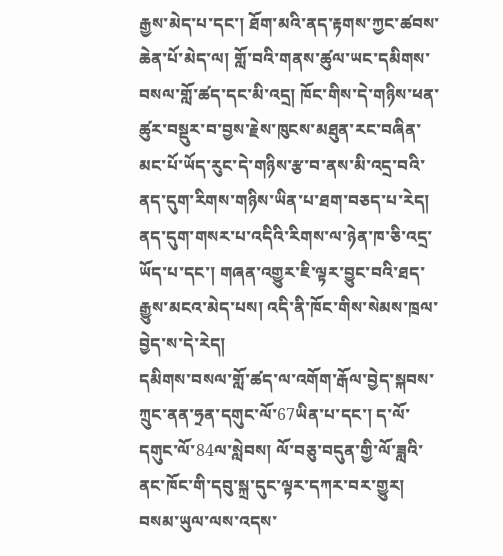རྒྱས་མེད་པ་དང་། ཐོག་མའི་ནད་རྟགས་ཀྱང་ཚབས་ཆེན་པོ་མེད་ལ། གློ་བའི་གནས་ཚུལ་ཡང་དམིགས་བསལ་གློ་ཚད་དང་མི་འདྲ། ཁོང་གིས་དེ་གཉིས་ཕན་ཚུར་བསྡུར་བ་བྱས་རྗེས་ཁུངས་མཐུན་རང་བཞིན་མང་པོ་ཡོད་རུང་དེ་གཉིས་རྩ་བ་ནས་མི་འདྲ་བའི་ནད་དུག་རིགས་གཉིས་ཡིན་པ་ཐག་བཅད་པ་རེད། ནད་དུག་གསར་པ་འདིའི་རིགས་ལ་ཉེན་ཁ་ཅི་འདྲ་ཡོད་པ་དང་། གཞན་འགྱུར་ཇི་ལྟར་བྱུང་བའི་ཐད་རྒྱུས་མངའ་མེད་པས། འདི་ནི་ཁོང་གིས་སེམས་ཁྲལ་བྱེད་ས་དེ་རེད།
དམིགས་བསལ་གློ་ཚད་ལ་འགོག་རྒོལ་བྱེད་སྐབས་ཀྲུང་ནན་ཧྲན་དགུང་ལོ་67ཡིན་པ་དང་། ད་ལོ་དགུང་ལོ་84ལ་སླེབས། ལོ་བཅུ་བདུན་གྱི་ལོ་ཟླའི་ནང་ཁོང་གི་དབུ་སྐྲ་དུང་ལྟར་དཀར་བར་གྱུར། བསམ་ཡུལ་ལས་འདས་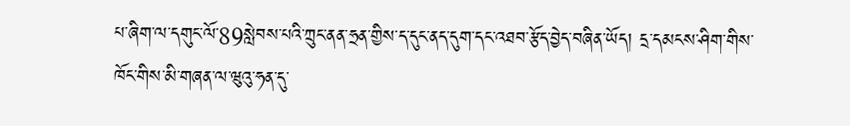པ་ཞིག་ལ་དགུང་ལོ་89སླེབས་པའི་ཀྲུང་ནན་ཧྲན་གྱིས་ད་དུང་ནད་དུག་དང་འཐབ་རྩོད་བྱེད་བཞིན་ཡོད། དྲ་དམངས་ཤིག་གིས་ཁོང་གིས་མི་གཞན་ལ་ཝུའུ་ཧན་དུ་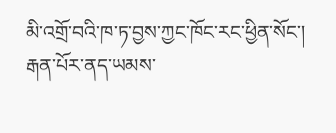མི་འགྲོ་བའི་ཁ་ཏ་བྱས་ཀྱང་ཁོང་རང་ཕྱིན་སོང་། རྒན་པོར་ནད་ཡམས་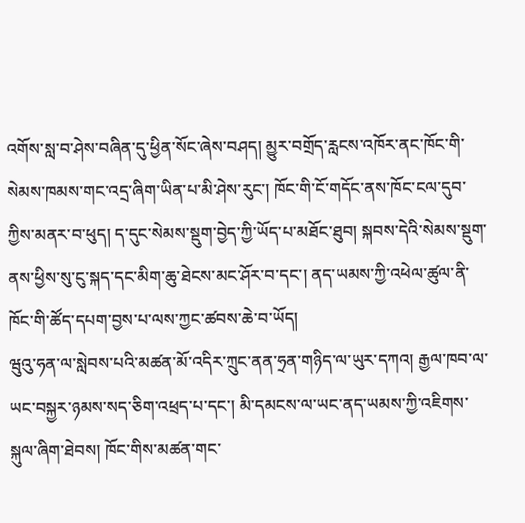འགོས་སླ་བ་ཤེས་བཞིན་དུ་ཕྱིན་སོང་ཞེས་བཤད། མྱུར་བགྲོད་རླངས་འཁོར་ནང་ཁོང་གི་སེམས་ཁམས་གང་འདྲ་ཞིག་ཡིན་པ་མི་ཤེས་རུང་། ཁོང་གི་ངོ་གདོང་ནས་ཁོང་ངལ་དུབ་ཀྱིས་མནར་བ་ཕུད། ད་དུང་སེམས་སྡུག་བྱེད་ཀྱི་ཡོད་པ་མཐོང་ཐུབ། སྐབས་དེའི་སེམས་སྡུག་ནས་ཕྱིས་སུ་ངུ་སྐད་དང་མིག་ཆུ་ཐེངས་མང་ཤོར་བ་དང་། ནད་ཡམས་ཀྱི་འཕེལ་ཚུལ་ནི་ཁོང་གི་ཚོད་དཔག་བྱས་པ་ལས་ཀྱང་ཚབས་ཆེ་བ་ཡོད།
ཝུའུ་ཧན་ལ་སླེབས་པའི་མཚན་མོ་འདིར་ཀྲུང་ནན་ཧྲན་གཉིད་ལ་ཡུར་དཀའ། རྒྱལ་ཁབ་ལ་ཡང་བསྐྱར་ཉམས་སད་ཅིག་འཕྲད་པ་དང་། མི་དམངས་ལ་ཡང་ནད་ཡམས་ཀྱི་འཇིགས་སྐུལ་ཞིག་ཐེབས། ཁོང་གིས་མཚན་གང་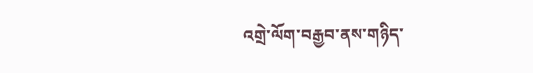འགྲེ་ལོག་བརྒྱབ་ནས་གཉིད་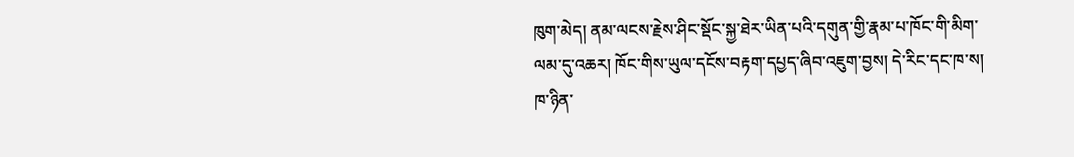ཁུག་མེད། ནམ་ལངས་རྗེས་ཤིང་སྡོང་སྐྱ་ཐེར་ཡིན་པའི་དགུན་གྱི་རྣམ་པ་ཁོང་གི་མིག་ལམ་དུ་འཆར། ཁོང་གིས་ཡུལ་དངོས་བརྟག་དཔྱད་ཞིབ་འཇུག་བྱས། དེ་རིང་དང་ཁ་ས། ཁ་ཉིན་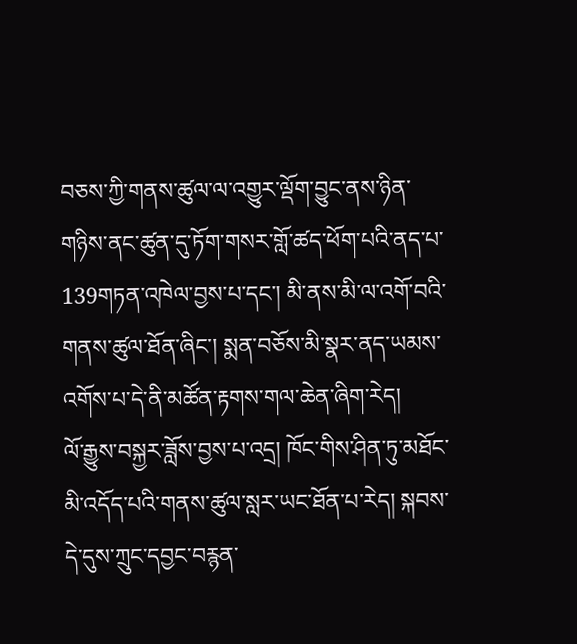བཅས་ཀྱི་གནས་ཚུལ་ལ་འགྱུར་ལྡོག་བྱུང་ནས་ཉིན་གཉིས་ནང་ཚུན་དུ་ཏོག་གསར་གློ་ཚད་ཕོག་པའི་ནད་པ་139གཏན་འཁེལ་བྱས་པ་དང་། མི་ནས་མི་ལ་འགོ་བའི་གནས་ཚུལ་ཐོན་ཞིང་། སྨན་བཅོས་མི་སྣར་ནད་ཡམས་འགོས་པ་དེ་ནི་མཚོན་རྟགས་གལ་ཆེན་ཞིག་རེད།
ལོ་རྒྱུས་བསྐྱར་ཟློས་བྱས་པ་འདྲ། ཁོང་གིས་ཤིན་ཏུ་མཐོང་མི་འདོད་པའི་གནས་ཚུལ་སླར་ཡང་ཐོན་པ་རེད། སྐབས་དེ་དུས་ཀྲུང་དབྱང་བརྙན་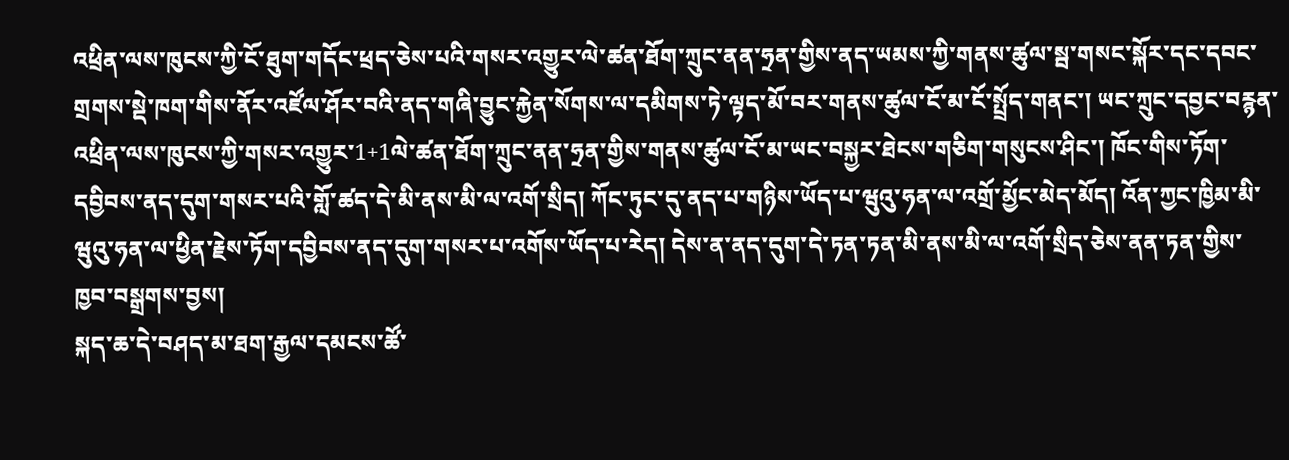འཕྲིན་ལས་ཁུངས་ཀྱི་ངོ་ཐུག་གདོང་ཕྲད་ཅེས་པའི་གསར་འགྱུར་ལེ་ཚན་ཐོག་ཀྲུང་ནན་ཧྲན་གྱིས་ནད་ཡམས་ཀྱི་གནས་ཚུལ་སྦ་གསང་སྐོར་དང་དབང་གྲགས་སྡེ་ཁག་གིས་ནོར་འཛོལ་ཤོར་བའི་ནད་གཞི་བྱུང་རྐྱེན་སོགས་ལ་དམིགས་ཏེ་ལྟད་མོ་བར་གནས་ཚུལ་ངོ་མ་ངོ་སྤྲོད་གནང་། ཡང་ཀྲུང་དབྱང་བརྙན་འཕྲིན་ལས་ཁུངས་ཀྱི་གསར་འགྱུར་1+1ལེ་ཚན་ཐོག་ཀྲུང་ནན་ཧྲན་གྱིས་གནས་ཚུལ་ངོ་མ་ཡང་བསྐྱར་ཐེངས་གཅིག་གསུངས་ཤིང་། ཁོང་གིས་ཏོག་དབྱིབས་ནད་དུག་གསར་པའི་གློ་ཚད་དེ་མི་ནས་མི་ལ་འགོ་སྲིད། ཀོང་ཏུང་དུ་ནད་པ་གཉིས་ཡོད་པ་ཝུའུ་ཧན་ལ་འགྲོ་མྱོང་མེད་མོད། འོན་ཀྱང་ཁྱིམ་མི་ཝུའུ་ཧན་ལ་ཕྱིན་རྗེས་ཏོག་དབྱིབས་ནད་དུག་གསར་པ་འགོས་ཡོད་པ་རེད། དེས་ན་ནད་དུག་དེ་ཏན་ཏན་མི་ནས་མི་ལ་འགོ་སྲིད་ཅེས་ནན་ཏན་གྱིས་ཁྱབ་བསྒྲགས་བྱས།
སྐད་ཆ་དེ་བཤད་མ་ཐག་རྒྱལ་དམངས་ཚོ་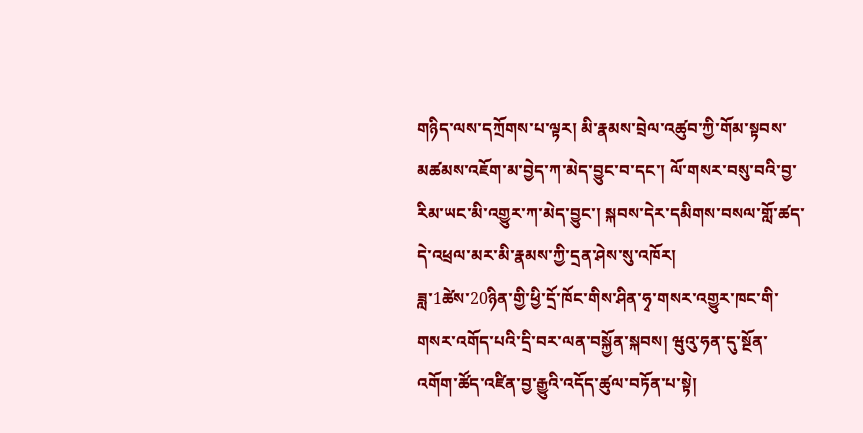གཉིད་ལས་དཀྲོགས་པ་ལྟར། མི་རྣམས་བྲེལ་འཚུབ་ཀྱི་གོམ་སྟབས་མཚམས་འཇོག་མ་བྱེད་ཀ་མེད་བྱུང་བ་དང་། ལོ་གསར་བསུ་བའི་བྱ་རིམ་ཡང་མི་འགྱུར་ཀ་མེད་བྱུང་། སྐབས་དེར་དམིགས་བསལ་གློ་ཚད་དེ་འཕྲལ་མར་མི་རྣམས་ཀྱི་དྲན་ཤེས་སུ་འཁོར།
ཟླ་1ཚེས་20ཉིན་གྱི་ཕྱི་དྲོ་ཁོང་གིས་ཤིན་ཧྭ་གསར་འགྱུར་ཁང་གི་གསར་འགོད་པའི་དྲི་བར་ལན་བསྐྱོན་སྐབས། ཝུའུ་ཧན་དུ་སྔོན་འགོག་ཚོད་འཛིན་བྱ་རྒྱུའི་འདོད་ཚུལ་བཏོན་པ་སྟེ།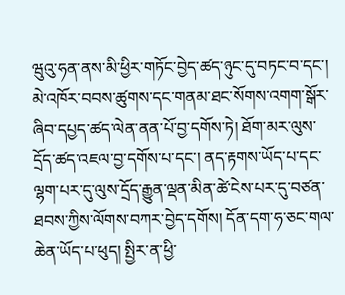ཝུའུ་ཧན་ནས་མི་ཕྱིར་གཏོང་བྱེད་ཚད་ཉུང་དུ་བཏང་བ་དང་། མེ་འཁོར་བབས་ཚུགས་དང་གནམ་ཐང་སོགས་འགག་སྒོར་ཞིབ་དཔྱད་ཚད་ལེན་ནན་པོ་བྱ་དགོས་ཏེ། ཐོག་མར་ལུས་དྲོད་ཚད་འཇལ་བྱ་དགོས་པ་དང་། ནད་རྟགས་ཡོད་པ་དང་ལྷག་པར་དུ་ལུས་དྲོད་རྒྱུན་ལྡན་མིན་ཚེ་ངེས་པར་དུ་བཙན་ཐབས་ཀྱིས་ལོགས་བཀར་བྱེད་དགོས། དོན་དག་ཧ་ཅང་གལ་ཆེན་ཡོད་པ་ཕུད། སྤྱིར་ན་ཕྱི་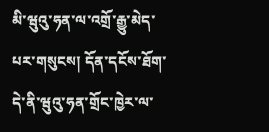མི་ཝུའུ་ཧན་ལ་འགྲོ་རྒྱུ་མེད་པར་གསུངས། དོན་དངོས་ཐོག་དེ་ནི་ཝུའུ་ཧན་གྲོང་ཁྱེར་ལ་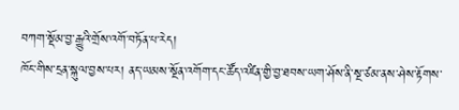བཀག་སྡོམ་བྱ་རྒྱུའི་གྲོས་འགོ་བཏོན་པ་རེད།
ཁོང་གིས་དྲན་སྐུལ་བྱས་པར། ནད་ཡམས་སྔོན་འགོག་དང་ཚོད་འཛིན་གྱི་བྱ་ཐབས་ཡག་ཤོས་ནི་སྔ་ཙམ་ནས་ཤེས་རྟོགས་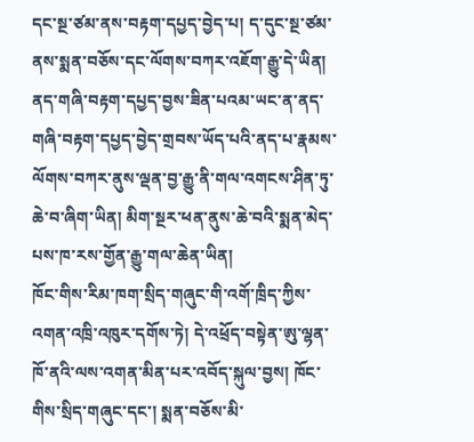དང་སྔ་ཙམ་ནས་བརྟག་དཔྱད་བྱེད་པ། ད་དུང་སྔ་ཙམ་ནས་སྨན་བཅོས་དང་ལོགས་བཀར་འཇོག་རྒྱུ་དེ་ཡིན།  ནད་གཞི་བརྟག་དཔྱད་བྱས་ཟིན་པའམ་ཡང་ན་ནད་གཞི་བརྟག་དཔྱད་བྱེད་གྲབས་ཡོད་པའི་ནད་པ་རྣམས་ལོགས་བཀར་ནུས་ལྡན་བྱ་རྒྱུ་ནི་གལ་འགངས་ཤིན་ཏུ་ཆེ་བ་ཞིག་ཡིན། མིག་སྔར་ཕན་ནུས་ཆེ་བའི་སྨན་མེད་པས་ཁ་རས་གྱོན་རྒྱུ་གལ་ཆེན་ཡིན།
ཁོང་གིས་རིམ་ཁག་སྲིད་གཞུང་གི་འགོ་ཁྲིད་ཀྱིས་འགན་འཁྲི་འཁུར་དགོས་ཏེ། དེ་འཕྲོད་བསྟེན་ཨུ་ལྷན་ཁོ་ནའི་ལས་འགན་མིན་པར་འབོད་སྐུལ་བྱས། ཁོང་གིས་སྲིད་གཞུང་དང་། སྨན་བཅོས་མི་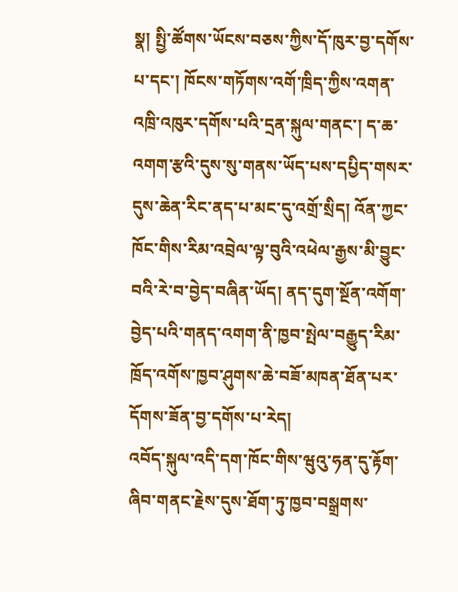སྣ། སྤྱི་ཚོགས་ཡོངས་བཅས་ཀྱིས་དོ་ཁུར་བྱ་དགོས་པ་དང་། ཁོངས་གཏོགས་འགོ་ཁྲིད་ཀྱིས་འགན་འཁྲི་འཁུར་དགོས་པའི་དྲན་སྐུལ་གནང་། ད་ཆ་འགག་རྩའི་དུས་སུ་གནས་ཡོད་པས་དཔྱིད་གསར་དུས་ཆེན་རིང་ནད་པ་མང་དུ་འགྲོ་སྲིད། འོན་ཀྱང་ཁོང་གིས་རིམ་འབྲེལ་ལྟ་བུའི་འཕེལ་རྒྱས་མི་བྱུང་བའི་རེ་བ་བྱེད་བཞིན་ཡོད། ནད་དུག་སྔོན་འགོག་བྱེད་པའི་གནད་འགག་ནི་ཁྱབ་སྤེལ་བརྒྱུད་རིམ་ཁྲོད་འགོས་ཁྱབ་ཤུགས་ཆེ་བཟོ་མཁན་ཐོན་པར་དོགས་ཟོན་བྱ་དགོས་པ་རེད།
འབོད་སྐུལ་འདི་དག་ཁོང་གིས་ཝུའུ་ཧན་དུ་རྟོག་ཞིབ་གནང་རྗེས་དུས་ཐོག་ཏུ་ཁྱབ་བསྒྲགས་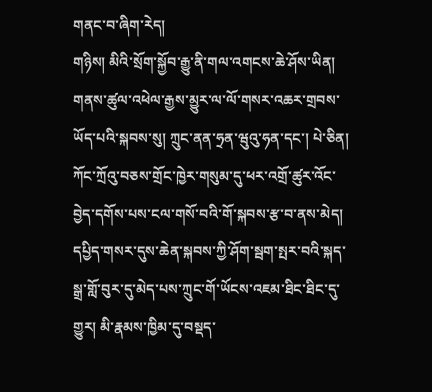གནང་བ་ཞིག་རེད།
གཉིས། མིའི་སྲོག་སྐྱོབ་རྒྱུ་ནི་གལ་འགངས་ཆེ་ཤོས་ཡིན།
གནས་ཚུལ་འཕེལ་རྒྱས་མྱུར་ལ་ལོ་གསར་འཆར་གྲབས་ཡོད་པའི་སྐབས་སུ། ཀྲུང་ནན་ཧྲན་ཝུའུ་ཧན་དང་། པེ་ཅིན། ཀོང་ཀྲོའུ་བཅས་གྲོང་ཁྱེར་གསུམ་དུ་ཕར་འགྲོ་ཚུར་འོང་བྱེད་དགོས་པས་ངལ་གསོ་བའི་གོ་སྐབས་རྩ་བ་ནས་མེད།
དཔྱིད་གསར་དུས་ཆེན་སྐབས་ཀྱི་ཤོག་སྦག་སྤར་བའི་སྐད་སྒྲ་གློ་བུར་དུ་མེད་པས་ཀྲུང་གོ་ཡོངས་འཇམ་ཐིང་ཐིང་དུ་གྱུར། མི་རྣམས་ཁྱིམ་དུ་བསྡད་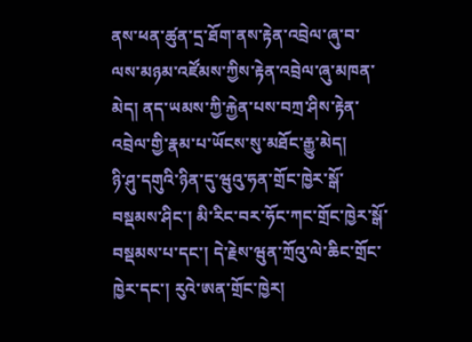ནས་ཕན་ཚུན་དྲ་ཐོག་ནས་རྟེན་འབྲེལ་ཞུ་བ་ལས་མཉམ་འཛོམས་ཀྱིས་རྟེན་འབྲེལ་ཞུ་མཁན་མེད། ནད་ཡམས་ཀྱི་རྐྱེན་པས་བཀྲ་ཤིས་རྟེན་འབྲེལ་གྱི་རྣམ་པ་ཡོངས་སུ་མཐོང་རྒྱུ་མེད།
ཉི་ཤུ་དགུའི་ཉིན་དུ་ཝུའུ་ཧན་གྲོང་ཁྱེར་སྒོ་བསྡམས་ཤིང་། མི་རིང་བར་ཧོང་ཀང་གྲོང་ཁྱེར་སྒོ་བསྡམས་པ་དང་། དེ་རྗེས་ཝུན་ཀྲོའུ་ལེ་ཆིང་གྲོང་ཁྱེར་དང་། རུའེ་ཨན་གྲོང་ཁྱེར།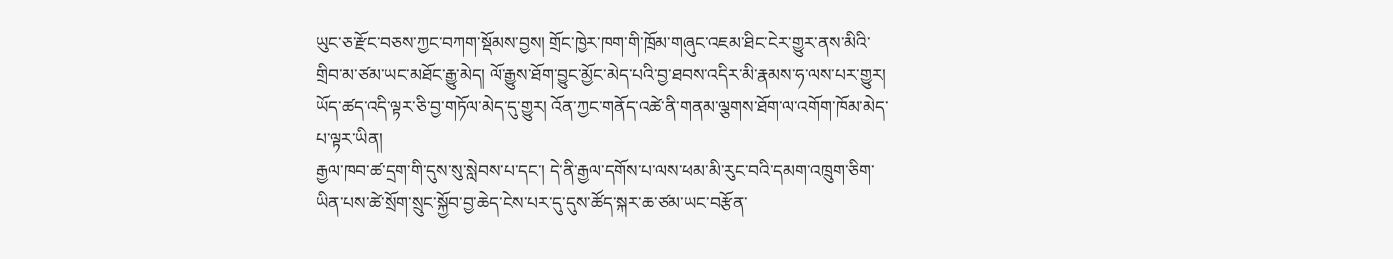ཡུང་ཅ་རྫོང་བཅས་ཀྱང་བཀག་སྡོམས་བྱས། གྲོང་ཁྱེར་ཁག་གི་ཁྲོམ་གཞུང་འཇམ་ཐིང་ངེར་གྱུར་ནས་མིའི་གྲིབ་མ་ཙམ་ཡང་མཐོང་རྒྱུ་མེད། ལོ་རྒྱུས་ཐོག་བྱུང་མྱོང་མེད་པའི་བྱ་ཐབས་འདིར་མི་རྣམས་ཧ་ལས་པར་གྱུར། ཡོད་ཚད་འདི་ལྟར་ཅི་བྱ་གཏོལ་མེད་དུ་གྱུར། འོན་ཀྱང་གནོད་འཚེ་ནི་གནམ་ལྕགས་ཐོག་ལ་འགོག་ཁོམ་མེད་པ་ལྟར་ཡིན།
རྒྱལ་ཁབ་ཚ་དྲག་གི་དུས་སུ་སླེབས་པ་དང་། དེ་ནི་རྒྱལ་དགོས་པ་ལས་ཕམ་མི་རུང་བའི་དམག་འཁྲུག་ཅིག་ཡིན་པས་ཚེ་སྲོག་སྲུང་སྐྱོབ་བྱ་ཆེད་ངེས་པར་དུ་དུས་ཚོད་སྐར་ཆ་ཙམ་ཡང་བརྩོན་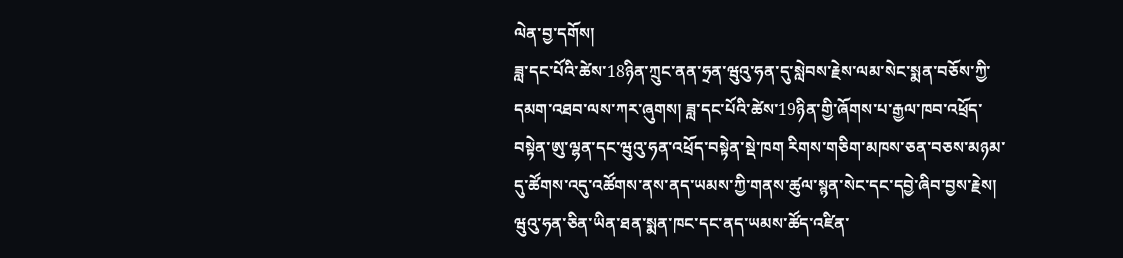ལེན་བྱ་དགོས།
ཟླ་དང་པོའི་ཚེས་18ཉིན་ཀྲུང་ནན་ཧྲན་ཝུའུ་ཧན་དུ་སླེབས་རྗེས་ལམ་སེང་སྨན་བཅོས་ཀྱི་དམག་འཐབ་ལས་ཀར་ཞུགས། ཟླ་དང་པོའི་ཚེས་19ཉིན་གྱི་ཞོགས་པ་རྒྱལ་ཁབ་འཕྲོད་བསྟེན་ཨུ་ལྷན་དང་ཝུའུ་ཧན་འཕྲོད་བསྟེན་སྡེ་ཁག རིགས་གཅིག་མཁས་ཅན་བཅས་མཉམ་དུ་ཚོགས་འདུ་འཚོགས་ནས་ནད་ཡམས་ཀྱི་གནས་ཚུལ་སྙན་སེང་དང་དབྱེ་ཞིབ་བྱས་རྗེས། ཝུའུ་ཧན་ཅིན་ཡིན་ཐན་སྨན་ཁང་དང་ནད་ཡམས་ཚོད་འཛིན་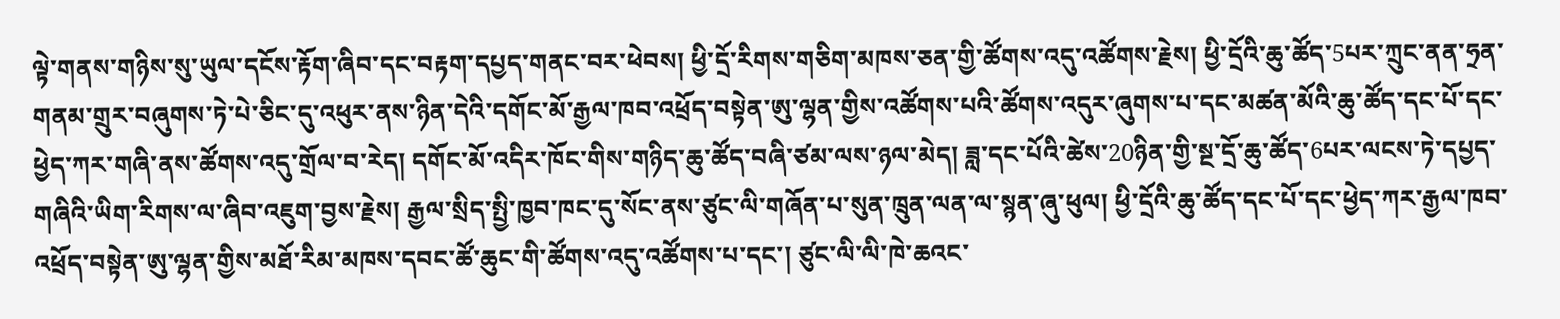ལྟེ་གནས་གཉིས་སུ་ཡུལ་དངོས་རྟོག་ཞིབ་དང་བརྟག་དཔྱད་གནང་བར་ཕེབས། ཕྱི་དྲོ་རིགས་གཅིག་མཁས་ཅན་གྱི་ཚོགས་འདུ་འཚོགས་རྗེས། ཕྱི་དྲོའི་ཆུ་ཚོད་5པར་ཀྲུང་ནན་ཧྲན་གནམ་གྲུར་བཞུགས་ཏེ་པེ་ཅིང་དུ་འཕུར་ནས་ཉིན་དེའི་དགོང་མོ་རྒྱལ་ཁབ་འཕྲོད་བསྟེན་ཨུ་ལྷན་གྱིས་འཚོགས་པའི་ཚོགས་འདུར་ཞུགས་པ་དང་མཚན་མོའི་ཆུ་ཚོད་དང་པོ་དང་ཕྱེད་ཀར་གཞི་ནས་ཚོགས་འདུ་གྲོལ་བ་རེད། དགོང་མོ་འདིར་ཁོང་གིས་གཉིད་ཆུ་ཚོད་བཞི་ཙམ་ལས་ཉལ་མེད། ཟླ་དང་པོའི་ཚེས་20ཉིན་གྱི་སྔ་དྲོ་ཆུ་ཚོད་6པར་ལངས་ཏེ་དཔྱད་གཞིའི་ཡིག་རིགས་ལ་ཞིབ་འཇུག་བྱས་རྗེས། རྒྱལ་སྲིད་སྤྱི་ཁྱབ་ཁང་དུ་སོང་ནས་ཙུང་ལི་གཞོན་པ་སུན་ཁྲུན་ལན་ལ་སྙན་ཞུ་ཕུལ། ཕྱི་དྲོའི་ཆུ་ཚོད་དང་པོ་དང་ཕྱེད་ཀར་རྒྱལ་ཁབ་འཕྲོད་བསྟེན་ཨུ་ལྷན་གྱིས་མཐོ་རིམ་མཁས་དབང་ཚོ་ཆུང་གི་ཚོགས་འདུ་འཚོགས་པ་དང་། ཙུང་ལི་ལི་ཁེ་ཆའང་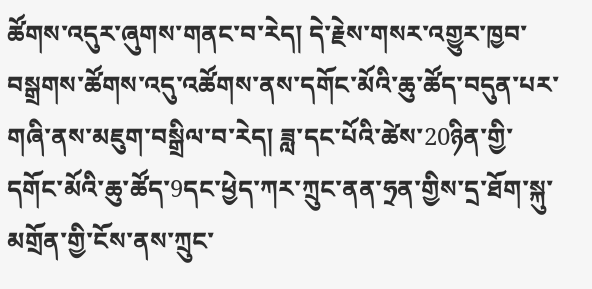ཚོགས་འདུར་ཞུགས་གནང་བ་རེད། དེ་རྗེས་གསར་འགྱུར་ཁྱབ་བསྒྲགས་ཚོགས་འདུ་འཚོགས་ནས་དགོང་མོའི་ཆུ་ཚོད་བདུན་པར་གཞི་ནས་མཇུག་བསྒྲིལ་བ་རེད། ཟླ་དང་པོའི་ཚེས་20ཉིན་གྱི་དགོང་མོའི་ཆུ་ཚོད་9དང་ཕྱེད་ཀར་ཀྲུང་ནན་ཧྲན་གྱིས་དྲ་ཐོག་སྐུ་མགྲོན་གྱི་ངོས་ནས་ཀྲུང་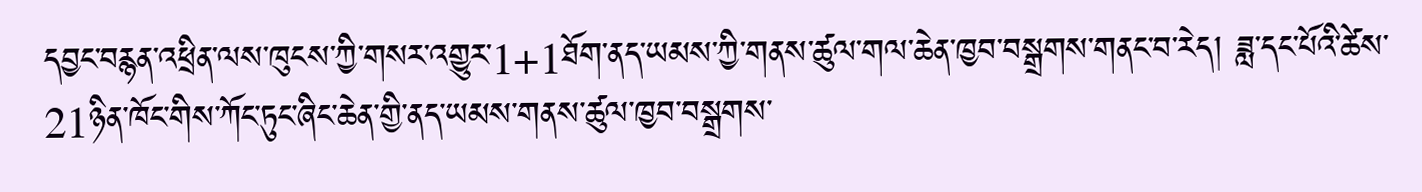དབྱང་བརྙན་འཕྲིན་ལས་ཁུངས་ཀྱི་གསར་འགྱུར་1+1ཐོག་ནད་ཡམས་ཀྱི་གནས་ཚུལ་གལ་ཆེན་ཁྱབ་བསྒྲགས་གནང་བ་རེད། ཟླ་དང་པོའི་ཚེས་21ཉིན་ཁོང་གིས་ཀོང་ཏུང་ཞིང་ཆེན་གྱི་ནད་ཡམས་གནས་ཚུལ་ཁྱབ་བསྒྲགས་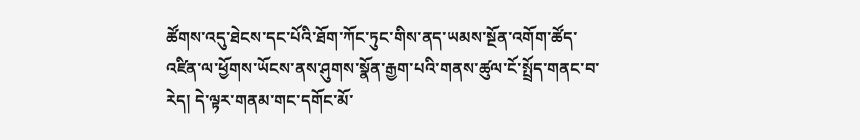ཚོགས་འདུ་ཐེངས་དང་པོའི་ཐོག་ཀོང་ཏུང་གིས་ནད་ཡམས་སྔོན་འགོག་ཚོད་འཛིན་ལ་ཕྱོགས་ཡོངས་ནས་ཤུགས་སྣོན་རྒྱག་པའི་གནས་ཚུལ་ངོ་སྤྲོད་གནང་བ་རེད། དེ་ལྟར་གནམ་གང་དགོང་མོ་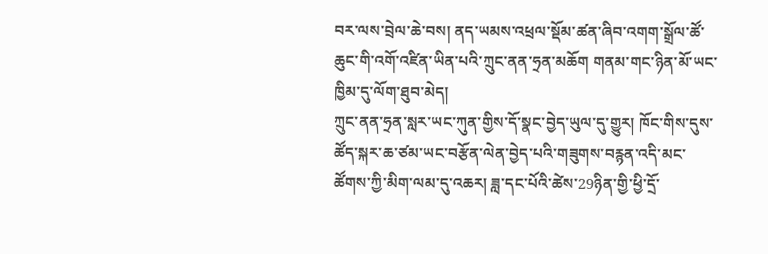བར་ལས་བྲེལ་ཆེ་བས། ནད་ཡམས་འཕྲལ་སྡོམ་ཚན་ཞིབ་འགག་སྒྲོལ་ཚོ་ཆུང་གི་འགོ་འཛིན་ཡིན་པའི་ཀྲུང་ནན་ཧྲན་མཆོག གནམ་གང་ཉིན་མོ་ཡང་ཁྱིམ་དུ་ལོག་ཐུབ་མེད།
ཀྲུང་ནན་ཧྲན་སླར་ཡང་ཀུན་གྱིས་དོ་སྣང་བྱེད་ཡུལ་དུ་གྱུར། ཁོང་གིས་དུས་ཚོད་སྐར་ཆ་ཙམ་ཡང་བརྩོན་ལེན་བྱེད་པའི་གཟུགས་བརྙན་འདི་མང་ཚོགས་ཀྱི་མིག་ལམ་དུ་འཆར། ཟླ་དང་པོའི་ཚེས་29ཉིན་གྱི་ཕྱི་དྲོ་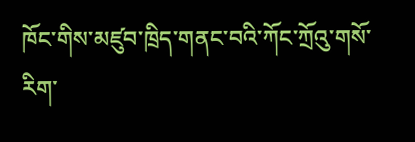ཁོང་གིས་མཛུབ་ཁྲིད་གནང་བའི་ཀོང་ཀྲོའུ་གསོ་རིག་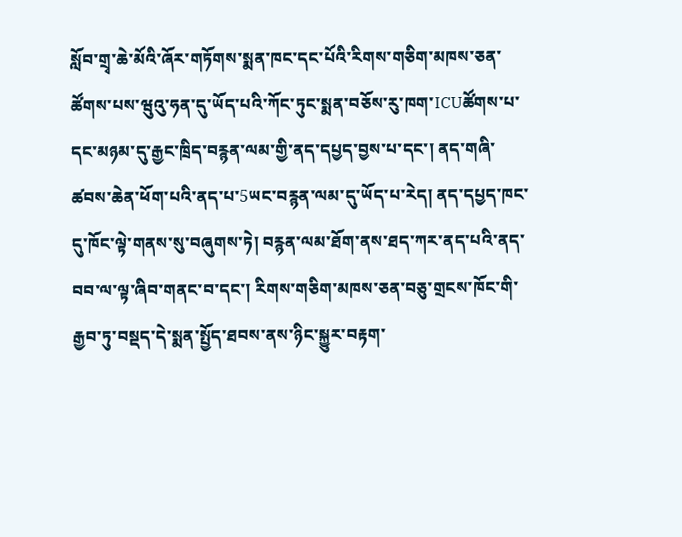སློབ་གྲྭ་ཆེ་མོའི་ཞོར་གཏོགས་སྨན་ཁང་དང་པོའི་རིགས་གཅིག་མཁས་ཅན་ཚོགས་པས་ཝུའུ་ཧན་དུ་ཡོད་པའི་ཀོང་ཏུང་སྨན་བཅོས་རུ་ཁག་ICUཚོགས་པ་དང་མཉམ་དུ་རྒྱང་ཁྲིད་བརྙན་ལམ་གྱི་ནད་དཔྱད་བྱས་པ་དང་། ནད་གཞི་ཚབས་ཆེན་ཕོག་པའི་ནད་པ་5ཡང་བརྙན་ལམ་དུ་ཡོད་པ་རེད། ནད་དཔྱད་ཁང་དུ་ཁོང་ལྟེ་གནས་སུ་བཞུགས་ཏེ། བརྙན་ལམ་ཐོག་ནས་ཐད་ཀར་ནད་པའི་ནད་བབ་ལ་ལྟ་ཞིབ་གནང་བ་དང་། རིགས་གཅིག་མཁས་ཅན་བཅུ་གྲངས་ཁོང་གི་རྒྱབ་ཏུ་བསྡད་དེ་སྨན་སྤྱོད་ཐབས་ནས་ཉིང་སྐྱུར་བརྟག་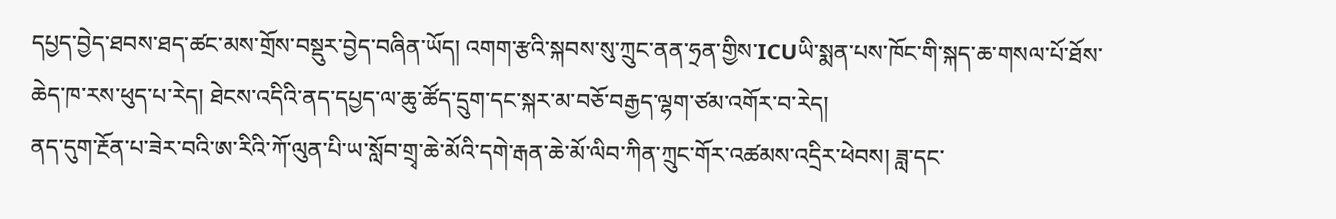དཔྱད་བྱེད་ཐབས་ཐད་ཚང་མས་གྲོས་བསྡུར་བྱེད་བཞིན་ཡོད། འགག་རྩའི་སྐབས་སུ་ཀྲུང་ནན་ཧྲན་གྱིས་ICUཡི་སྨན་པས་ཁོང་གི་སྐད་ཆ་གསལ་པོ་ཐོས་ཆེད་ཁ་རས་ཕུད་པ་རེད། ཐེངས་འདིའི་ནད་དཔྱད་ལ་ཆུ་ཚོད་དྲུག་དང་སྐར་མ་བཅོ་བརྒྱད་ལྷག་ཙམ་འགོར་བ་རེད།
ནད་དུག་རྔོན་པ་ཟེར་བའི་ཨ་རིའི་ཀོ་ལུན་པི་ཡ་སློབ་གྲྭ་ཆེ་མོའི་དགེ་རྒན་ཆེ་མོ་ལིབ་ཀིན་ཀྲུང་གོར་འཚམས་འདྲིར་ཕེབས། ཟླ་དང་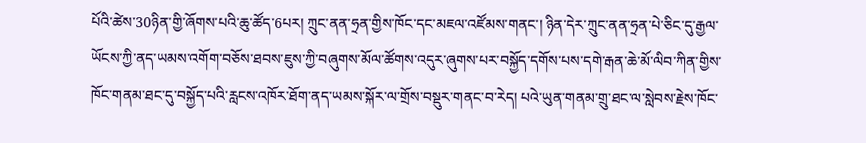པོའི་ཚེས་30ཉིན་གྱི་ཞོགས་པའི་ཆུ་ཚོད་6པར། ཀྲུང་ནན་ཧྲན་གྱིས་ཁོང་དང་མཇལ་འཛོམས་གནང་། ཉིན་དེར་ཀྲུང་ནན་ཧྲན་པེ་ཅིང་དུ་རྒྱལ་ཡོངས་ཀྱི་ནད་ཡམས་འགོག་བཅོས་ཐབས་ཇུས་ཀྱི་བཞུགས་མོལ་ཚོགས་འདུར་ཞུགས་པར་བསྐྱོད་དགོས་པས་དགེ་རྒན་ཆེ་མོ་ལིབ་ཀིན་གྱིས་ཁོང་གནམ་ཐང་དུ་བསྐྱོད་པའི་རླངས་འཁོར་ཐོག་ནད་ཡམས་སྐོར་ལ་གྲོས་བསྡུར་གནང་བ་རེད། པའེ་ཡུན་གནམ་གྲུ་ཐང་ལ་སླེབས་རྗེས་ཁོང་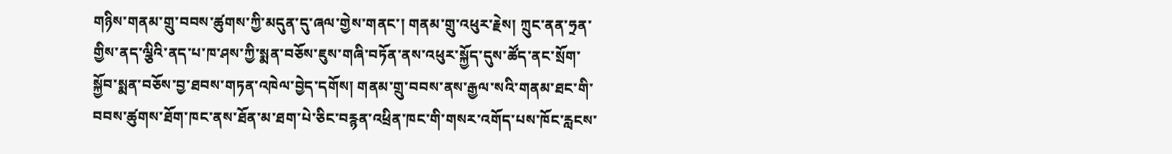གཉིས་གནམ་གྲུ་བབས་ཚུགས་ཀྱི་མདུན་དུ་ཞལ་གྱེས་གནང་། གནམ་གྲུ་འཕུར་རྗེས། ཀྲུང་ནན་ཧྲན་གྱིས་ནད་ལྕིའི་ནད་པ་ཁ་ཤས་ཀྱི་སྨན་བཅོས་ཇུས་གཞི་བཏོན་ནས་འཕུར་སྐྱོད་དུས་ཚོད་ནང་སྲོག་སྐྱོབ་སྨན་བཅོས་བྱ་ཐབས་གཏན་འཁེལ་བྱེད་དགོས། གནམ་གྲུ་བབས་ནས་རྒྱལ་སའི་གནམ་ཐང་གི་བབས་ཚུགས་ཐོག་ཁང་ནས་ཐོན་མ་ཐག་པེ་ཅིང་བརྙན་འཕྲིན་ཁང་གི་གསར་འགོད་པས་ཁོང་རླངས་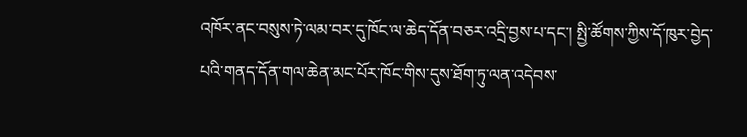འཁོར་ནང་བསུས་ཏེ་ལམ་བར་དུ་ཁོང་ལ་ཆེད་དོན་བཅར་འདྲི་བྱས་པ་དང་། སྤྱི་ཚོགས་ཀྱིས་དོ་ཁུར་བྱེད་པའི་གནད་དོན་གལ་ཆེན་མང་པོར་ཁོང་གིས་དུས་ཐོག་ཏུ་ལན་འདེབས་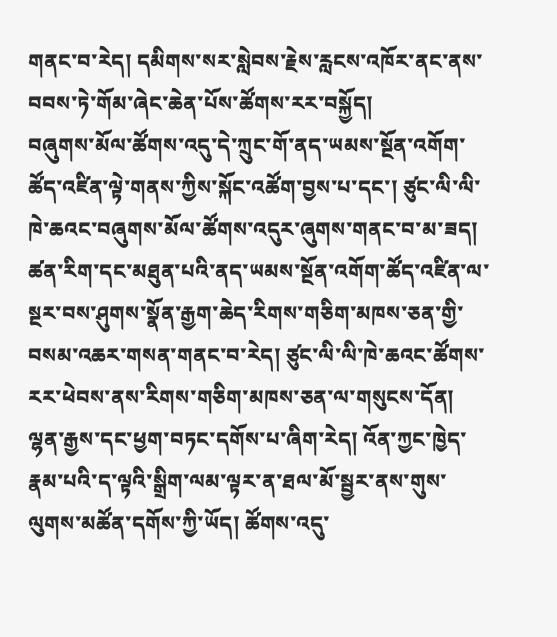གནང་བ་རེད། དམིགས་སར་སླེབས་རྗེས་རླངས་འཁོར་ནང་ནས་བབས་ཏེ་གོམ་ཞེང་ཆེན་པོས་ཚོགས་རར་བསྐྱོད།
བཞུགས་མོལ་ཚོགས་འདུ་དེ་ཀྲུང་གོ་ནད་ཡམས་སྔོན་འགོག་ཚོད་འཛིན་ལྟེ་གནས་ཀྱིས་སྐོང་འཚོག་བྱས་པ་དང་། ཙུང་ལི་ལི་ཁེ་ཆའང་བཞུགས་མོལ་ཚོགས་འདུར་ཞུགས་གནང་བ་མ་ཟད། ཚན་རིག་དང་མཐུན་པའི་ནད་ཡམས་སྔོན་འགོག་ཚོད་འཛིན་ལ་སྔར་བས་ཤུགས་སྣོན་རྒྱག་ཆེད་རིགས་གཅིག་མཁས་ཅན་གྱི་བསམ་འཆར་གསན་གནང་བ་རེད། ཙུང་ལི་ལི་ཁེ་ཆའང་ཚོགས་རར་ཕེབས་ནས་རིགས་གཅིག་མཁས་ཅན་ལ་གསུངས་དོན། ལྷན་རྒྱས་དང་ཕྱག་བཏང་དགོས་པ་ཞིག་རེད། འོན་ཀྱང་ཁྱེད་རྣམ་པའི་ད་ལྟའི་སྒྲིག་ལམ་ལྟར་ན་ཐལ་མོ་སྦྱར་ནས་གུས་ལུགས་མཚོན་དགོས་ཀྱི་ཡོད། ཚོགས་འདུ་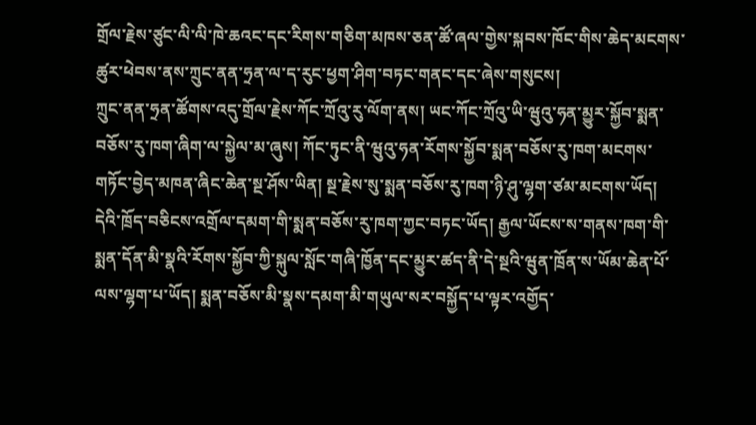གྲོལ་རྗེས་ཙུང་ལི་ལི་ཁེ་ཆའང་དང་རིགས་གཅིག་མཁས་ཅན་ཚོ་ཞལ་གྱེས་སྐབས་ཁོང་གིས་ཆེད་མངགས་ཚུར་ཕེབས་ནས་ཀྲུང་ནན་ཧྲན་ལ་ད་རུང་ཕྱག་ཤིག་བཏང་གནང་དང་ཞེས་གསུངས།
ཀྲུང་ནན་ཧྲན་ཚོགས་འདུ་གྲོལ་རྗེས་ཀོང་ཀྲོའུ་རུ་ལོག་ནས། ཡང་ཀོང་ཀྲོའུ་ཡི་ཝུའུ་ཧན་མྱུར་སྐྱོབ་སྨན་བཅོས་རུ་ཁག་ཞིག་ལ་སྐྱེལ་མ་ཞུས། ཀོང་ཏུང་ནི་ཝུའུ་ཧན་རོགས་སྐྱོབ་སྨན་བཅོས་རུ་ཁག་མངགས་གཏོང་བྱེད་མཁན་ཞིང་ཆེན་སྔ་ཤོས་ཡིན། སྔ་རྗེས་སུ་སྨན་བཅོས་རུ་ཁག་ཉི་ཤུ་ལྷག་ཙམ་མངགས་ཡོད། དེའི་ཁྲོད་བཅིངས་འགྲོལ་དམག་གི་སྨན་བཅོས་རུ་ཁག་ཀྱང་བཏང་ཡོད། རྒྱལ་ཡོངས་ས་གནས་ཁག་གི་སྨན་དོན་མི་སྣའི་རོགས་སྐྱོབ་ཀྱི་སྐུལ་སློང་གཞི་ཁྱོན་དང་མྱུར་ཚད་ནི་དེ་སྔའི་ཝུན་ཁྲོན་ས་ཡོམ་ཆེན་པོ་ལས་ལྷག་པ་ཡོད། སྨན་བཅོས་མི་སྣས་དམག་མི་གཡུལ་སར་བསྐྱོད་པ་ལྟར་འགྱོད་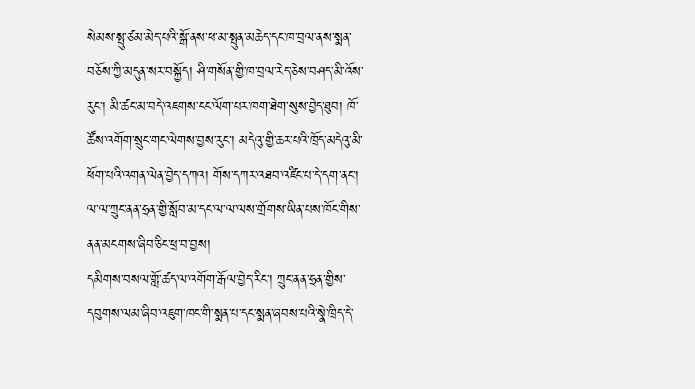སེམས་སྤུ་ཙམ་མེད་པའི་སྒོ་ནས་ཕ་མ་སྤུན་མཆེད་དང་ཁ་བྲལ་ནས་སྨན་བཅོས་ཀྱི་མདུན་སར་བསྐྱོད། ཤི་གསོན་གྱི་ཁ་བྲལ་རེད་ཅེས་བཤད་མི་འོས་རུང་། མི་ཚང་མ་བདེ་འཇགས་ངང་ལོག་པར་ཁག་ཐེག་སུས་བྱེད་ཐུབ། ཁོ་ཚོས་འགོག་སྲུང་གང་ལེགས་བྱས་རུང་། མདེའུ་གྱི་ཆར་པའི་ཁྲོད་མདེའུ་མི་ཕོག་པའི་འགན་ལེན་བྱེད་དཀའ། གོས་དཀར་འཐབ་འཛིང་པ་དེ་དག་ནང་། ལ་ལ་ཀྲུང་ནན་ཧྲན་གྱི་སློབ་མ་དང་ལ་ལ་ལས་གྲོགས་ཡིན་པས་ཁོང་གིས་ནན་མངགས་ཞིབ་ཅིང་ཕྲ་བ་བྱས།
དམིགས་བསལ་གློ་ཚད་ལ་འགོག་རྒོལ་བྱེད་རིང་། ཀྲུང་ནན་ཧྲན་གྱིས་དབུགས་ལམ་ཞིབ་འཇུག་ཁང་གི་སྨན་པ་དང་སྨན་ཞབས་པའི་སྣེ་ཁྲིད་དེ་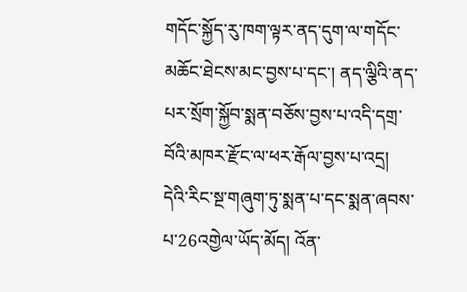གདོང་སྐྱོད་རུ་ཁག་ལྟར་ནད་དུག་ལ་གདོང་མཆོང་ཐེངས་མང་བྱས་པ་དང་། ནད་ལྕིའི་ནད་པར་སྲོག་སྐྱོབ་སྨན་བཅོས་བྱས་པ་འདི་དགྲ་བོའི་མཁར་རྫོང་ལ་ཕར་རྒོལ་བྱས་པ་འདྲ། དེའི་རིང་སྔ་གཞུག་ཏུ་སྨན་པ་དང་སྨན་ཞབས་པ་26འགྱེལ་ཡོད་མོད། འོན་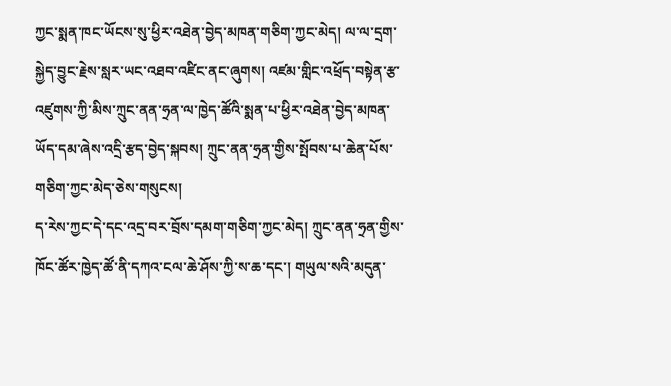ཀྱང་སྨན་ཁང་ཡོངས་སུ་ཕྱིར་འཐེན་བྱེད་མཁན་གཅིག་ཀྱང་མེད། ལ་ལ་དྲག་སྐྱེད་བྱུང་རྗེས་སླར་ཡང་འཐབ་འཛིང་ནང་ཞུགས། འཛམ་གླིང་འཕྲོད་བསྟེན་རྩ་འཛུགས་ཀྱི་མིས་ཀྲུང་ནན་ཧྲན་ལ་ཁྱེད་ཚོའི་སྨན་པ་ཕྱིར་འཐེན་བྱེད་མཁན་ཡོད་དམ་ཞེས་འདྲི་རྩད་བྱེད་སྐབས། ཀྲུང་ནན་ཧྲན་གྱིས་སྤོབས་པ་ཆེན་པོས་གཅིག་ཀྱང་མེད་ཅེས་གསུངས།
ད་རེས་ཀྱང་དེ་དང་འདྲ་བར་བྲོས་དམག་གཅིག་ཀྱང་མེད། ཀྲུང་ནན་ཧྲན་གྱིས་ཁོང་ཚོར་ཁྱེད་ཚོ་ནི་དཀའ་ངལ་ཆེ་ཤོས་ཀྱི་ས་ཆ་དང་། གཡུལ་སའི་མདུན་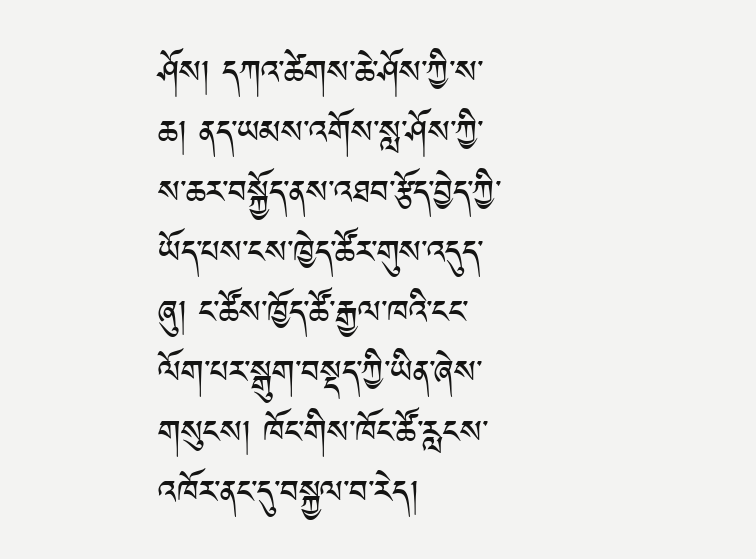ཤོས། དཀའ་ཚེགས་ཆེ་ཤོས་ཀྱི་ས་ཆ། ནད་ཡམས་འགོས་སླ་ཤོས་ཀྱི་ས་ཆར་བསྐྱོད་ནས་འཐབ་རྩོད་བྱེད་ཀྱི་ཡོད་པས་ངས་ཁྱེད་ཚོར་གུས་འདུད་ཞུ། ང་ཚོས་ཁྱོད་ཚོ་རྒྱལ་ཁའི་ངང་ལོག་པར་སྒུག་བསྡད་ཀྱི་ཡིན་ཞེས་གསུངས། ཁོང་གིས་ཁོང་ཚོ་རླངས་འཁོར་ནང་དུ་བསྐྱལ་བ་རེད།